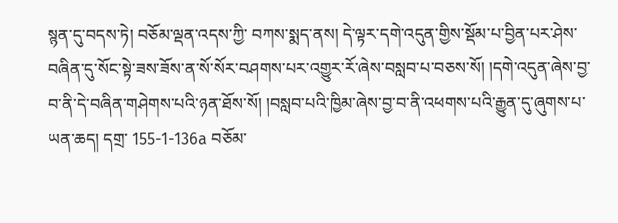སྙན་དུ་བདས་ཏེ། བཅོམ་ལྡན་འདས་ཀྱི་ བཀས་སྨད་ནས། དེ་ལྟར་དགེ་འདུན་གྱིས་སྡོམ་པ་བྱིན་པར་ཤེས་བཞིན་དུ་སོང་སྟེ་ཟས་ཟོས་ན་སོ་སོར་བཤགས་པར་འགྱུར་རོ་ཞེས་བསླབ་པ་བཅས་སོ། །དགེ་འདུན་ཞེས་བྱ་བ་ནི་དེ་བཞིན་གཤེགས་པའི་ཉན་ཐོས་སོ། །བསླབ་པའི་ཁྱིམ་ཞེས་བྱ་བ་ནི་འཕགས་པའི་རྒྱུན་དུ་ཞུགས་པ་ཡན་ཆད། དགྲ་ 155-1-136a བཅོམ་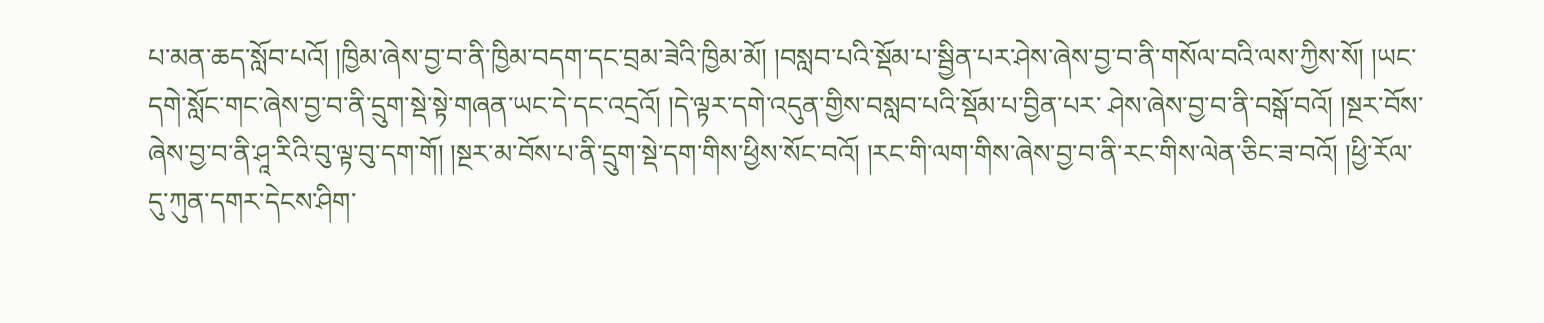པ་མན་ཆད་སློབ་པའོ། །ཁྱིམ་ཞེས་བྱ་བ་ནི་ཁྱིམ་བདག་དང་བྲམ་ཟེའི་ཁྱིམ་མོ། །བསླབ་པའི་སྡོམ་པ་སྦྱིན་པར་ཤེས་ཞེས་བྱ་བ་ནི་གསོལ་བའི་ལས་ཀྱིས་སོ། །ཡང་དགེ་སློང་གང་ཞེས་བྱ་བ་ནི་དྲུག་སྡེ་སྟེ་གཞན་ཡང་དེ་དང་འདྲའོ། །དེ་ལྟར་དགེ་འདུན་གྱིས་བསླབ་པའི་སྡོམ་པ་བྱིན་པར་ ཤེས་ཞེས་བྱ་བ་ནི་བསྒོ་བའོ། །སྔར་བོས་ཞེས་བྱ་བ་ནི་ཤཱ་རིའི་བུ་ལྟ་བུ་དག་གོ། །སྔར་མ་བོས་པ་ནི་དྲུག་སྡེ་དག་གིས་ཕྱིས་སོང་བའོ། །རང་གི་ལག་གིས་ཞེས་བྱ་བ་ནི་རང་གིས་ལེན་ཅིང་ཟ་བའོ། །ཕྱི་རོལ་དུ་ཀུན་དགར་དེངས་ཤིག་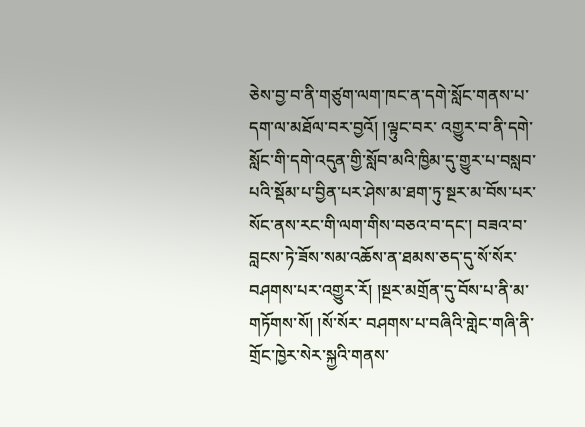ཅེས་བྱ་བ་ནི་གཙུག་ལག་ཁང་ན་དགེ་སློང་གནས་པ་དག་ལ་མཐོལ་བར་བྱའོ། །ལྟུང་བར་ འགྱུར་བ་ནི་དགེ་སློང་གི་དགེ་འདུན་གྱི་སློབ་མའི་ཁྱིམ་དུ་གྱུར་པ་བསླབ་པའི་སྡོམ་པ་བྱིན་པར་ཤེས་མ་ཐག་ཏུ་སྔར་མ་བོས་པར་སོང་ནས་རང་གི་ལག་གིས་བཅའ་བ་དང་། བཟའ་བ་བླངས་ཏེ་ཟོས་སམ་འཆོས་ན་ཐམས་ཅད་དུ་སོ་སོར་བཤགས་པར་འགྱུར་རོ། །སྔར་མགྲོན་དུ་བོས་པ་ནི་མ་གཏོགས་སོ། །སོ་སོར་ བཤགས་པ་བཞིའི་གླེང་གཞི་ནི་གྲོང་ཁྱེར་སེར་སྐྱའི་གནས་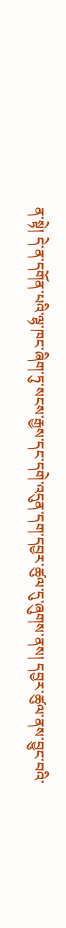ན་སྟེ། དེ་ན་དགོན་པའི་ལྷ་ཁང་ཞིག་ཏུ་སངས་རྒྱས་དང་དགེ་འདུན་དག་དབྱར་ཚུལ་དུ་ཞུགས་ནས། དབྱར་ཚུལ་ནས་བྱུང་བའི་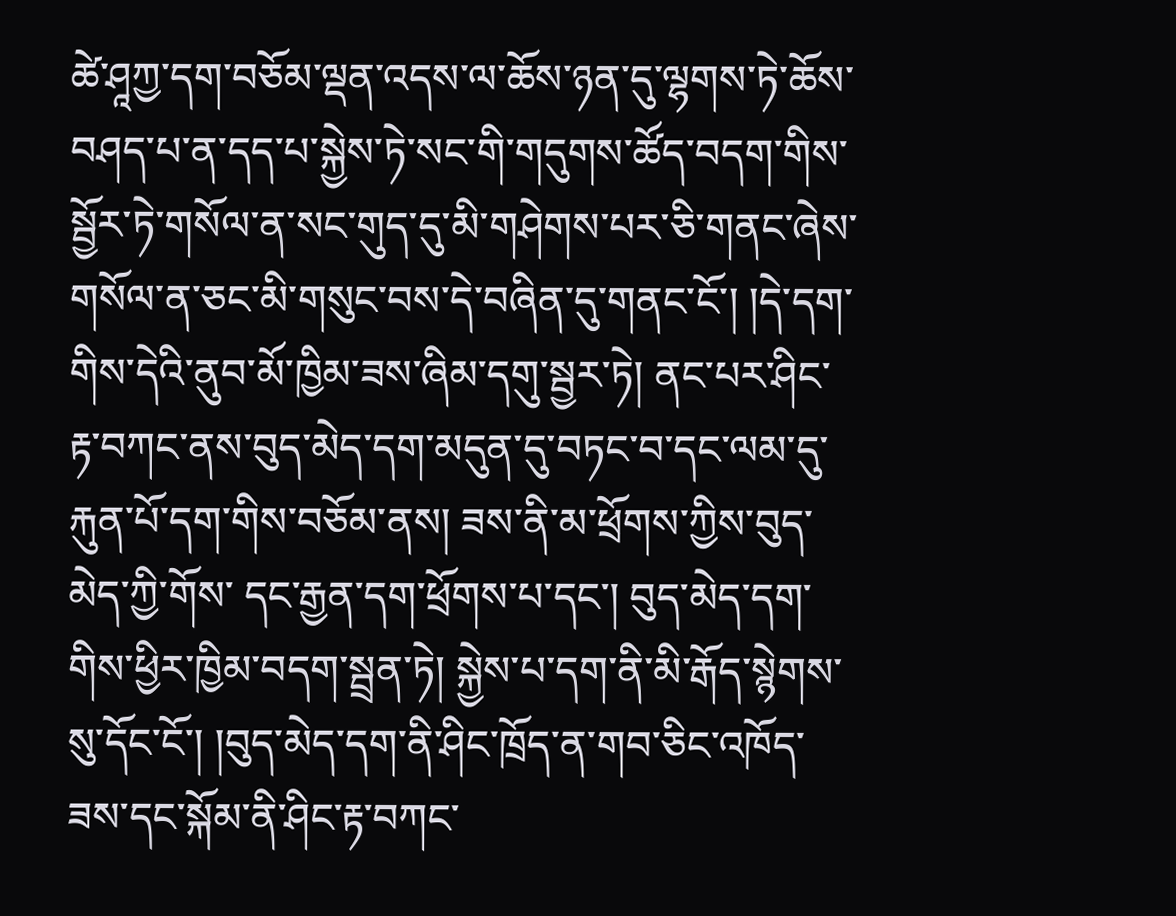ཚེ་ཤཱཀྱ་དག་བཅོམ་ལྡན་འདས་ལ་ཆོས་ཉན་དུ་ལྷགས་ཏེ་ཆོས་བཤད་པ་ན་དད་པ་སྐྱེས་ཏེ་སང་གི་གདུགས་ཚོད་བདག་གིས་ སྦྱོར་ཏེ་གསོལ་ན་སང་གུད་དུ་མི་གཤེགས་པར་ཅི་གནང་ཞེས་གསོལ་ན་ཅང་མི་གསུང་བས་དེ་བཞིན་དུ་གནང་ངོ་། །དེ་དག་གིས་དེའི་ནུབ་མོ་ཁྱིམ་ཟས་ཞིམ་དགུ་སྦྱར་ཏེ། ནང་པར་ཤིང་རྟ་བཀང་ནས་བུད་མེད་དག་མདུན་དུ་བཏང་བ་དང་ལམ་དུ་རྐུན་པོ་དག་གིས་བཅོམ་ནས། ཟས་ནི་མ་ཕྲོགས་ཀྱིས་བུད་མེད་ཀྱི་གོས་ དང་རྒྱན་དག་ཕྲོགས་པ་དང་། བུད་མེད་དག་གིས་ཕྱིར་ཁྱིམ་བདག་སྦྲན་ཏེ། སྐྱེས་པ་དག་ནི་མི་རྒོད་སྙེགས་སུ་དོང་ངོ་། །བུད་མེད་དག་ནི་ཤིང་ཁྲོད་ན་གབ་ཅིང་འཁོད་ཟས་དང་སྐོམ་ནི་ཤིང་རྟ་བཀང་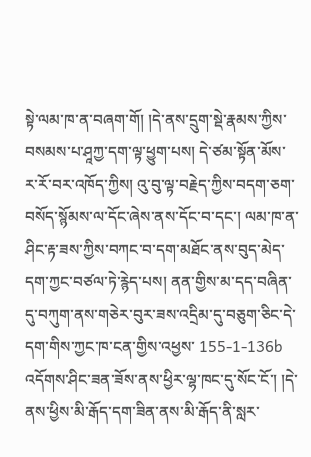སྟེ་ལམ་ཁ་ན་བཞག་གོ། །དེ་ནས་དྲུག་སྡེ་རྣམས་ཀྱིས་བསམས་པ་ཤཱཀྱ་དག་ལྟ་ཕྱུག་པས། དེ་ཙམ་སྟོན་མོས་ ར་རོ་བར་འཁོད་ཀྱིས། འུ་བུ་ལྟ་བརྗེད་ཀྱིས་བདག་ཅག་བསོད་སྙོམས་ལ་དོང་ཞེས་ནས་དོང་བ་དང་། ལམ་ཁ་ན་ཤིང་རྟ་ཟས་ཀྱིས་བཀང་བ་དག་མཐོང་ནས་བུད་མེད་དག་ཀྱང་བཙལ་ཏེ་རྙེད་པས། ནན་གྱིས་མ་དད་བཞིན་དུ་བཀུག་ནས་གཅེར་བུར་ཟས་འདྲིམ་དུ་བཅུག་ཅིང་དེ་དག་གིས་ཀྱང་ཁ་ངན་གྱིས་འཕྱས་ 155-1-136b འདོགས་ཤིང་ཟན་ཟོས་ནས་ཕྱིར་ལྷ་ཁང་དུ་སོང་ངོ་། །དེ་ནས་ཕྱིས་མི་རྒོད་དག་ཟིན་ནས་མི་རྒོད་ནི་སླར་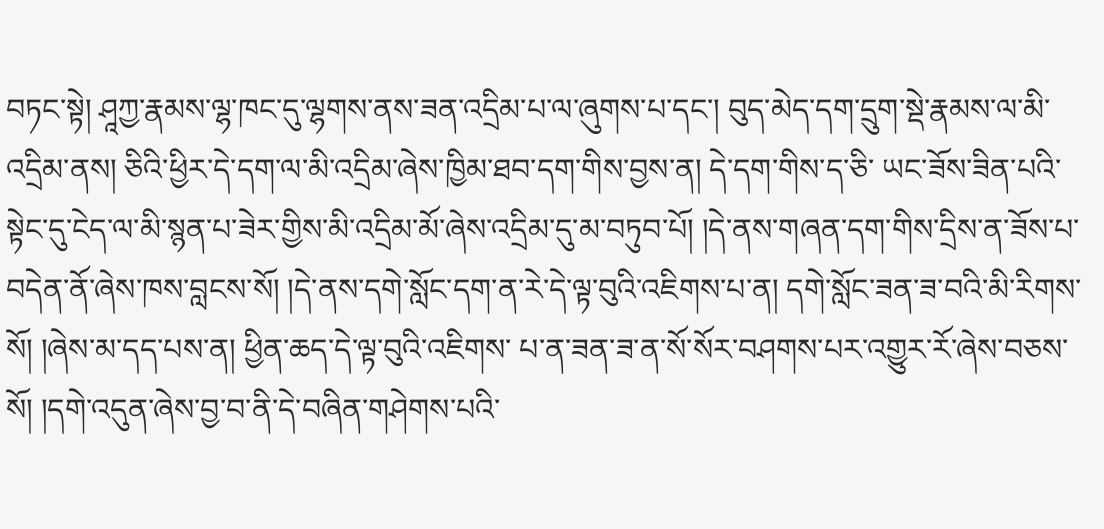བཏང་སྟེ། ཤཱཀྱ་རྣམས་ལྷ་ཁང་དུ་ལྷགས་ནས་ཟན་འདྲིམ་པ་ལ་ཞུགས་པ་དང་། བུད་མེད་དག་དྲུག་སྡེ་རྣམས་ལ་མི་འདྲིམ་ནས། ཅིའི་ཕྱིར་དེ་དག་ལ་མི་འདྲིམ་ཞེས་ཁྱིམ་ཐབ་དག་གིས་བྱས་ན། དེ་དག་གིས་ད་ཅི་ ཡང་ཟོས་ཟིན་པའི་སྟེང་དུ་ངེད་ལ་མི་སྙན་པ་ཟེར་གྱིས་མི་འདྲིམ་མོ་ཞེས་འདྲིམ་དུ་མ་བཏུབ་པོ། །དེ་ནས་གཞན་དག་གིས་དྲིས་ན་ཟོས་པ་བདེན་ནོ་ཞེས་ཁས་བླངས་སོ། །དེ་ནས་དགེ་སློང་དག་ན་རེ་དེ་ལྟ་བུའི་འཇིགས་པ་ན། དགེ་སློང་ཟན་ཟ་བའི་མི་རིགས་སོ། །ཞེས་མ་དད་པས་ན། ཕྱིན་ཆད་དེ་ལྟ་བུའི་འཇིགས་ པ་ན་ཟན་ཟ་ན་སོ་སོར་བཤགས་པར་འགྱུར་རོ་ཞེས་བཅས་སོ། །དགེ་འདུན་ཞེས་བྱ་བ་ནི་དེ་བཞིན་གཤེགས་པའི་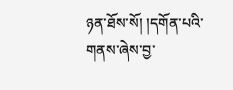ཉན་ཐོས་སོ། །དགོན་པའི་གནས་ཞེས་བྱ་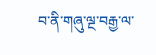བ་ནི་གཞུ་ལྔ་བརྒྱ་ལ་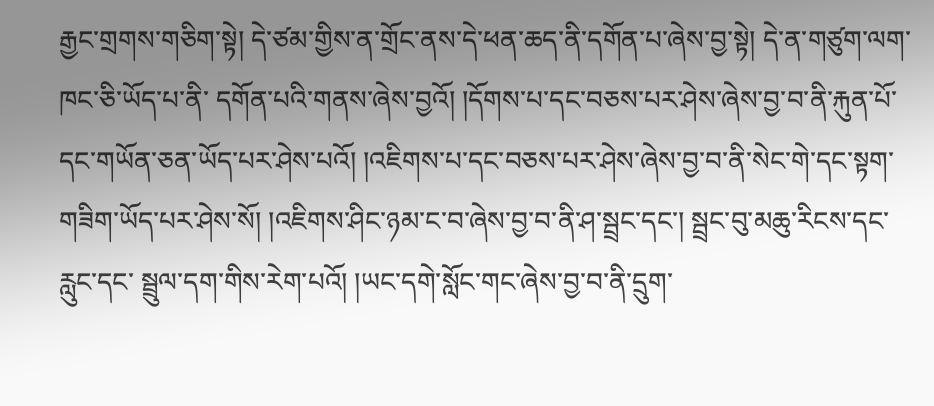རྒྱང་གྲགས་གཅིག་སྟེ། དེ་ཙམ་གྱིས་ན་གྲོང་ནས་དེ་ཕན་ཆད་ནི་དགོན་པ་ཞེས་བྱ་སྟེ། དེ་ན་གཙུག་ལག་ཁང་ཅི་ཡོད་པ་ནི་ དགོན་པའི་གནས་ཞེས་བྱའོ། །དོགས་པ་དང་བཅས་པར་ཤེས་ཞེས་བྱ་བ་ནི་རྐུན་པོ་དང་གཡོན་ཅན་ཡོད་པར་ཤེས་པའོ། །འཇིགས་པ་དང་བཅས་པར་ཤེས་ཞེས་བྱ་བ་ནི་སེང་གེ་དང་སྟག་གཟིག་ཡོད་པར་ཤེས་སོ། །འཇིགས་ཤིང་ཉམ་ང་བ་ཞེས་བྱ་བ་ནི་ཤ་སྦྲང་དང་། སྦྲང་བུ་མཆུ་རིངས་དང་རླུང་དང་ སྦྲུལ་དག་གིས་རེག་པའོ། །ཡང་དགེ་སློང་གང་ཞེས་བྱ་བ་ནི་དྲུག་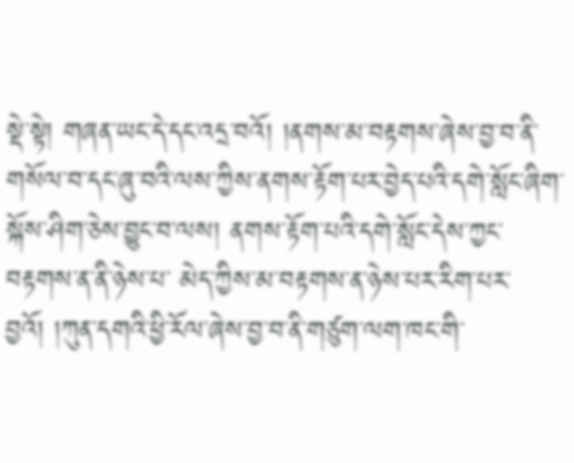སྡེ་སྟེ། གཞན་ཡང་དེ་དང་འདྲ་བའོ། །ནགས་མ་བརྟགས་ཞེས་བྱ་བ་ནི་གསོལ་བ་དང་ཞུ་བའི་ལས་ཀྱིས་ནགས་རྟོག་པར་བྱེད་པའི་དགེ་སློང་ཞིག་སྐོས་ཤིག་ཅེས་བྱུང་བ་ལས། ནགས་རྟོག་པའི་དགེ་སློང་དེས་ཀྱང་བརྟགས་ན་ནི་ཉེས་པ་ མེད་ཀྱིས་མ་བརྟགས་ན་ཉེས་པར་རིག་པར་བྱའོ། །ཀུན་དགའི་ཕྱི་རོལ་ཞེས་བྱ་བ་ནི་གཙུག་ལག་ཁང་གི་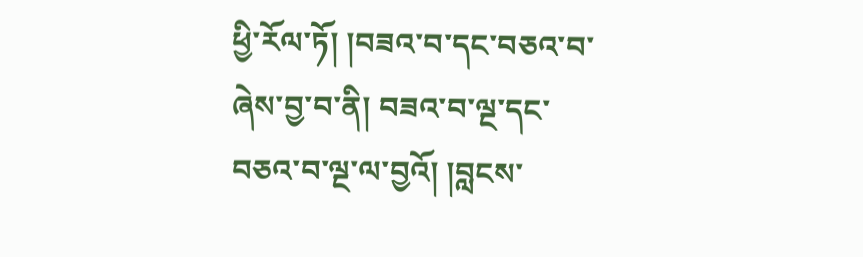ཕྱི་རོལ་ཏོ། །བཟའ་བ་དང་བཅའ་བ་ཞེས་བྱ་བ་ནི། བཟའ་བ་ལྔ་དང་བཅའ་བ་ལྔ་ལ་བྱའོ། །བླངས་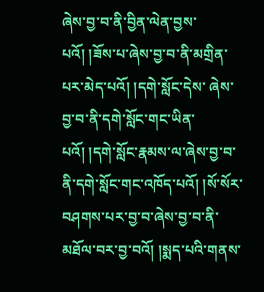ཞེས་བྱ་བ་ནི་བྱིན་ལེན་བྱས་པའོ། །ཟོས་པ་ཞེས་བྱ་བ་ནི་མགྲིན་པར་མེད་པའོ། །དགེ་སློང་དེས་ ཞེས་བྱ་བ་ནི་དགེ་སློང་གང་ཡིན་པའོ། །དགེ་སློང་རྣམས་ལ་ཞེས་བྱ་བ་ནི་དགེ་སློང་གང་འཁོད་པའོ། །སོ་སོར་བཤགས་པར་བྱ་བ་ཞེས་བྱ་བ་ནི་མཐོལ་བར་བྱ་བའོ། །སྨད་པའི་གནས་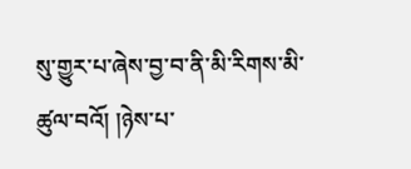སུ་གྱུར་པ་ཞེས་བྱ་བ་ནི་མི་རིགས་མི་ཚུལ་བའོ། །ཉེས་པ་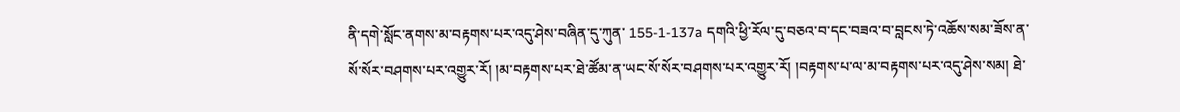ནི་དགེ་སློང་ནགས་མ་བརྟགས་པར་འདུ་ཤེས་བཞིན་དུ་ཀུན་ 155-1-137a དགའི་ཕྱི་རོལ་དུ་བཅའ་བ་དང་བཟའ་བ་བླངས་ཏེ་འཆོས་སམ་ཟོས་ན་སོ་སོར་བཤགས་པར་འགྱུར་རོ། །མ་བརྟགས་པར་ཐེ་ཚོམ་ན་ཡང་སོ་སོར་བཤགས་པར་འགྱུར་རོ། །བརྟགས་པ་ལ་མ་བརྟགས་པར་འདུ་ཤེས་སམ། ཐེ་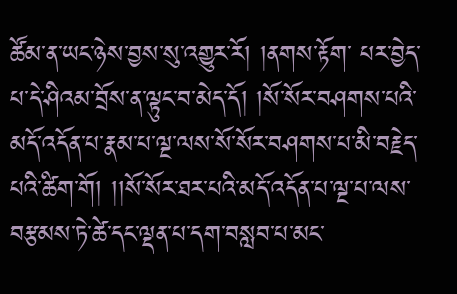ཚོམ་ན་ཡང་ཉེས་བྱས་སུ་འགྱུར་རོ། །ནགས་རྟོག་ པར་བྱེད་པ་དེ་ཤིའམ་བྲོས་ན་ལྟུང་བ་མེད་དོ། །སོ་སོར་བཤགས་པའི་མདོ་འདོན་པ་རྣམ་པ་ལྔ་ལས་སོ་སོར་བཤགས་པ་མི་བརྗེད་པའི་ཚིག་གོ། །།སོ་སོར་ཐར་པའི་མདོ་འདོན་པ་ལྔ་པ་ལས་བརྩམས་ཏེ་ཚེ་དང་ལྡན་པ་དག་བསླབ་པ་མང་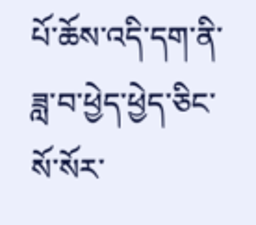པོ་ཆོས་འདི་དག་ནི་ཟླ་བ་ཕྱེད་ཕྱེད་ཅིང་སོ་སོར་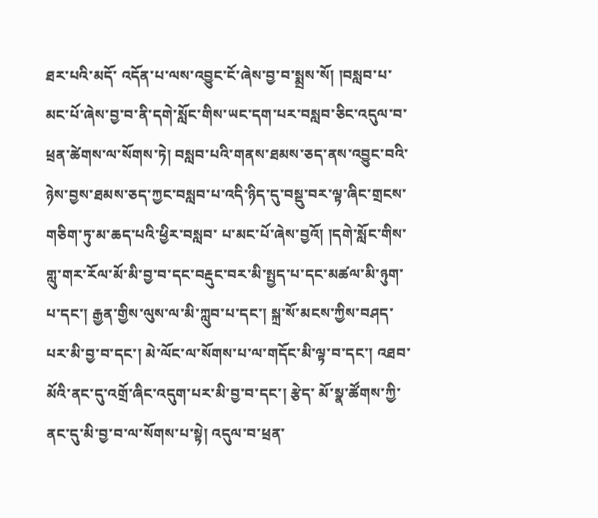ཐར་པའི་མདོ་ འདོན་པ་ལས་འབྱུང་ངོ་ཞེས་བྱ་བ་སྨྲས་སོ། །བསླབ་པ་མང་པོ་ཞེས་བྱ་བ་ནི་དགེ་སློང་གིས་ཡང་དག་པར་བསླབ་ཅིང་འདུལ་བ་ཕྲན་ཚེགས་ལ་སོགས་ཏེ། བསླབ་པའི་གནས་ཐམས་ཅད་ནས་འབྱུང་བའི་ཉེས་བྱས་ཐམས་ཅད་ཀྱང་བསླབ་པ་འདི་ཉིད་དུ་བསྡུ་བར་ལྟ་ཞིང་གྲངས་གཅིག་ཏུ་མ་ཆད་པའི་ཕྱིར་བསླབ་ པ་མང་པོ་ཞེས་བྱའོ། །དགེ་སློང་གིས་གླུ་གར་རོལ་མོ་མི་བྱ་བ་དང་བརྡུང་བར་མི་སྤྱད་པ་དང་མཚལ་མི་ཉུག་པ་དང་། རྒྱན་གྱིས་ལུས་ལ་མི་ཀླུབ་པ་དང་། སྐྲ་སོ་མངས་ཀྱིས་བཤད་པར་མི་བྱ་བ་དང་། མེ་ལོང་ལ་སོགས་པ་ལ་གདོང་མི་ལྟ་བ་དང་། འཐབ་མོའི་ནང་དུ་འགྲོ་ཞིང་འདུག་པར་མི་བྱ་བ་དང་། རྩེད་ མོ་སྣ་ཚོགས་ཀྱི་ནང་དུ་མི་བྱ་བ་ལ་སོགས་པ་སྟེ། འདུལ་བ་ཕྲན་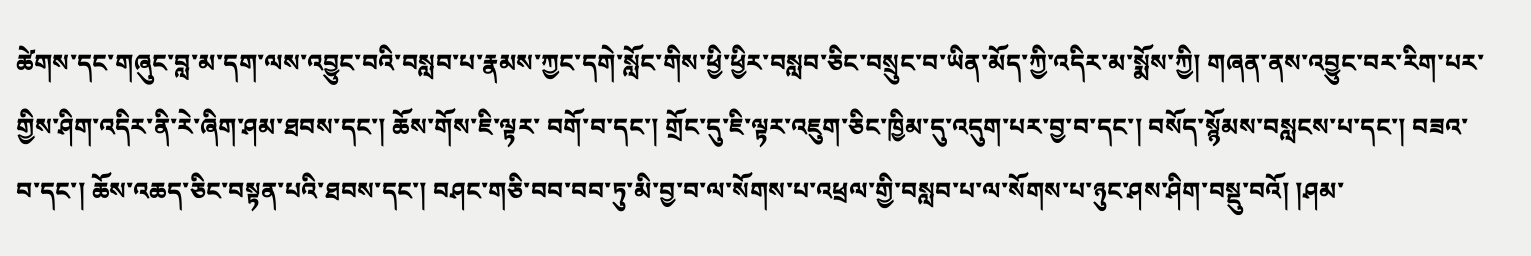ཚེགས་དང་གཞུང་བླ་མ་དག་ལས་འབྱུང་བའི་བསླབ་པ་རྣམས་ཀྱང་དགེ་སློང་གིས་ཕྱི་ཕྱིར་བསླབ་ཅིང་བསྲུང་བ་ཡིན་མོད་ཀྱི་འདིར་མ་སྨོས་ཀྱི། གཞན་ནས་འབྱུང་བར་རིག་པར་གྱིས་ཤིག་འདིར་ནི་རེ་ཞིག་ཤམ་ཐབས་དང་། ཆོས་གོས་ཇི་ལྟར་ བགོ་བ་དང་། གྲོང་དུ་ཇི་ལྟར་འཇུག་ཅིང་ཁྱིམ་དུ་འདུག་པར་བྱ་བ་དང་། བསོད་སྙོམས་བསླངས་པ་དང་། བཟའ་བ་དང་། ཆོས་འཆད་ཅིང་བསྟན་པའི་ཐབས་དང་། བཤང་གཅི་བབ་བབ་ཏུ་མི་བྱ་བ་ལ་སོགས་པ་འཕྲལ་གྱི་བསླབ་པ་ལ་སོགས་པ་ཉུང་ཤས་ཤིག་བསྡུ་བའོ། །ཤམ་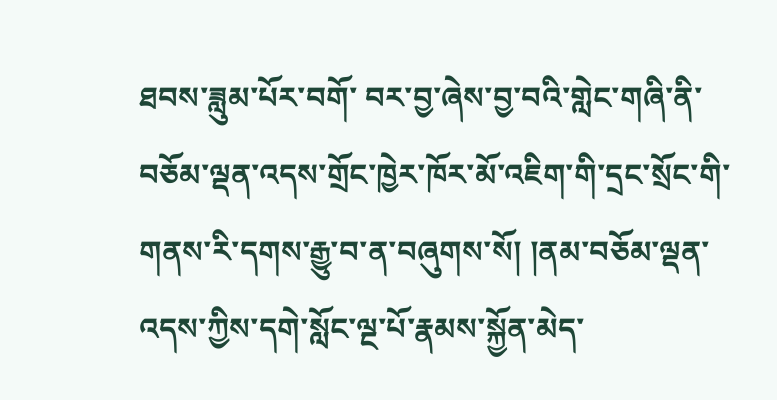ཐབས་ཟླུམ་པོར་བགོ་ བར་བྱ་ཞེས་བྱ་བའི་གླེང་གཞི་ནི་བཅོམ་ལྡན་འདས་གྲོང་ཁྱེར་ཁོར་མོ་འཇིག་གི་དྲང་སྲོང་གི་གནས་རི་དགས་རྒྱུ་བ་ན་བཞུགས་སོ། །ནམ་བཅོམ་ལྡན་འདས་ཀྱིས་དགེ་སློང་ལྔ་པོ་རྣམས་སྐྱོན་མེད་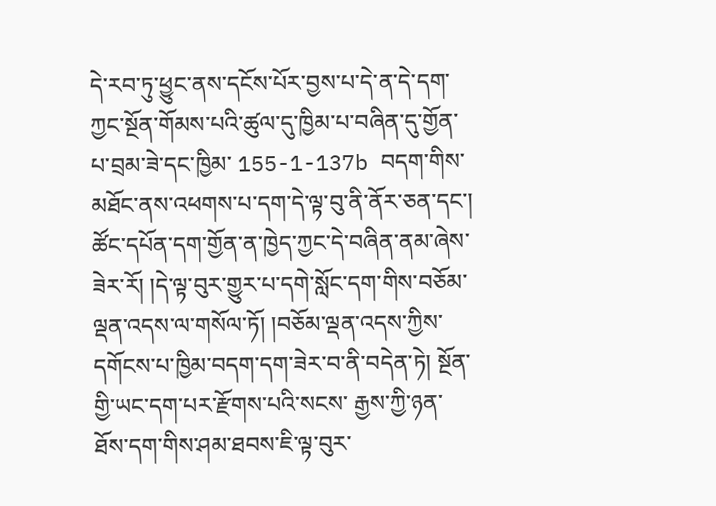དེ་རབ་ཏུ་ཕྱུང་ནས་དངོས་པོར་བྱས་པ་དེ་ན་དེ་དག་ཀྱང་སྔོན་གོམས་པའི་ཚུལ་དུ་ཁྱིམ་པ་བཞིན་དུ་གྱོན་པ་བྲམ་ཟེ་དང་ཁྱིམ་ 155-1-137b བདག་གིས་མཐོང་ནས་འཕགས་པ་དག་དེ་ལྟ་བུ་ནི་ནོར་ཅན་དང་། ཚོང་དཔོན་དག་གྱོན་ན་ཁྱེད་ཀྱང་དེ་བཞིན་ནམ་ཞེས་ཟེར་རོ། །དེ་ལྟ་བུར་གྱུར་པ་དགེ་སློང་དག་གིས་བཅོམ་ལྡན་འདས་ལ་གསོལ་ཏོ། །བཅོམ་ལྡན་འདས་ཀྱིས་དགོངས་པ་ཁྱིམ་བདག་དག་ཟེར་བ་ནི་བདེན་ཏེ། སྔོན་གྱི་ཡང་དག་པར་རྫོགས་པའི་སངས་ རྒྱས་ཀྱི་ཉན་ཐོས་དག་གིས་ཤམ་ཐབས་ཇི་ལྟ་བུར་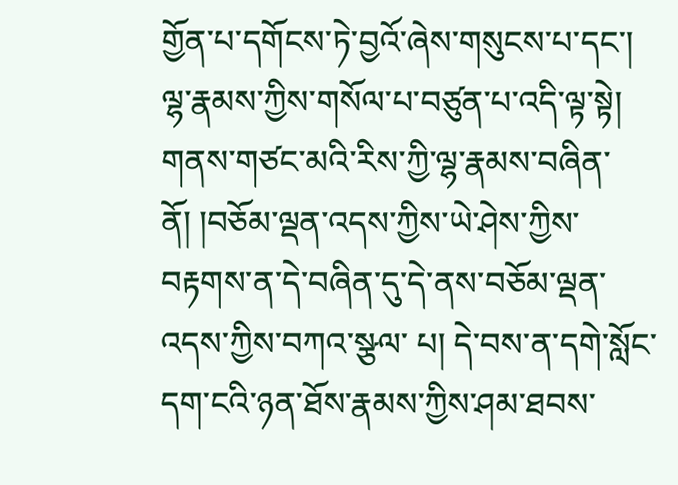གྱོན་པ་དགོངས་ཏེ་བྱའོ་ཞེས་གསུངས་པ་དང་། ལྷ་རྣམས་ཀྱིས་གསོལ་པ་བཙུན་པ་འདི་ལྟ་སྟེ། གནས་གཙང་མའི་རིས་ཀྱི་ལྷ་རྣམས་བཞིན་ནོ། །བཅོམ་ལྡན་འདས་ཀྱིས་ཡེ་ཤེས་ཀྱིས་བརྟགས་ན་དེ་བཞིན་དུ་དེ་ནས་བཅོམ་ལྡན་འདས་ཀྱིས་བཀའ་སྩལ་ པ། དེ་བས་ན་དགེ་སློང་དག་ངའི་ཉན་ཐོས་རྣམས་ཀྱིས་ཤམ་ཐབས་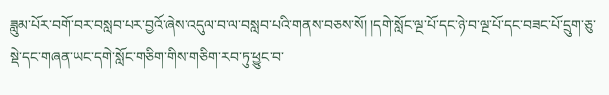ཟླུམ་པོར་བགོ་བར་བསླབ་པར་བྱའོ་ཞེས་འདུལ་བ་ལ་བསླབ་པའི་གནས་བཅས་སོ། །དགེ་སློང་ལྔ་པོ་དང་ཉེ་བ་ལྔ་པོ་དང་བཟང་པོ་དྲུག་ཅུ་སྡེ་དང་གཞན་ཡང་དགེ་སློང་གཅིག་གིས་གཅིག་རབ་ཏུ་ཕྱུང་བ་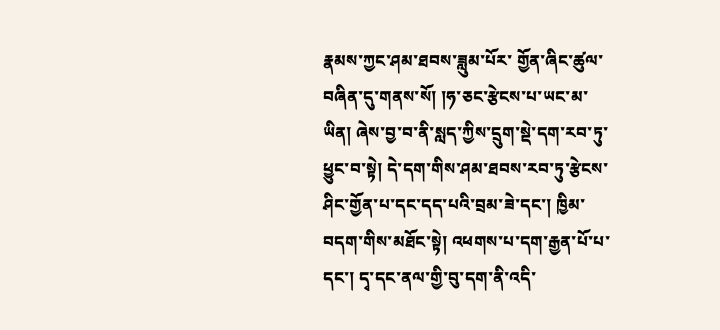རྣམས་ཀྱང་ཤམ་ཐབས་ཟླུམ་པོར་ གྱོན་ཞིང་ཚུལ་བཞིན་དུ་གནས་སོ། །ཧ་ཅང་རྩེངས་པ་ཡང་མ་ཡིན། ཞེས་བྱ་བ་ནི་སླད་ཀྱིས་དྲུག་སྡེ་དག་རབ་ཏུ་ཕྱུང་བ་སྟེ། དེ་དག་གིས་ཤམ་ཐབས་རབ་ཏུ་རྩེངས་ཤིང་གྱོན་པ་དང་དད་པའི་བྲམ་ཟེ་དང་། ཁྱིམ་བདག་གིས་མཐོང་སྟེ། འཕགས་པ་དག་རྒྱན་པོ་པ་དང་། དྭ་དང་ནལ་གྱི་བུ་དག་ནི་འདི་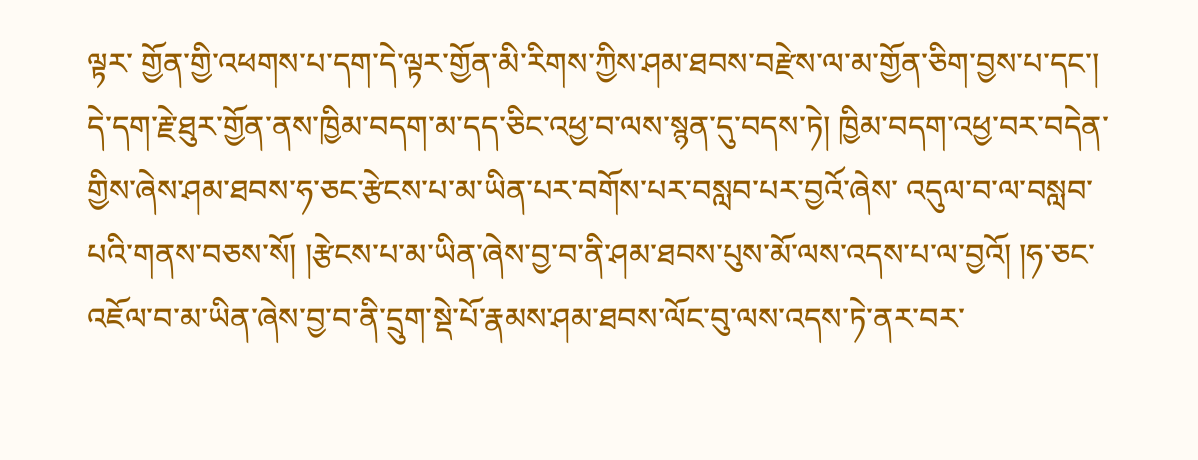ལྟར་ གྱོན་གྱི་འཕགས་པ་དག་དེ་ལྟར་གྱོན་མི་རིགས་ཀྱིས་ཤམ་ཐབས་བརྫེས་ལ་མ་གྱོན་ཅིག་བྱས་པ་དང་། དེ་དག་རྗེ་ཐུར་གྱོན་ནས་ཁྱིམ་བདག་མ་དད་ཅིང་འཕྱ་བ་ལས་སྙན་དུ་བདས་ཏེ། ཁྱིམ་བདག་འཕྱ་བར་བདེན་གྱིས་ཞེས་ཤམ་ཐབས་ཧ་ཅང་རྩེངས་པ་མ་ཡིན་པར་བགོས་པར་བསླབ་པར་བྱའོ་ཞེས་ འདུལ་བ་ལ་བསླབ་པའི་གནས་བཅས་སོ། །རྩེངས་པ་མ་ཡིན་ཞེས་བྱ་བ་ནི་ཤམ་ཐབས་པུས་མོ་ལས་འདས་པ་ལ་བྱའོ། །ཧ་ཅང་འཇོལ་བ་མ་ཡིན་ཞེས་བྱ་བ་ནི་དྲུག་སྡེ་པོ་རྣམས་ཤམ་ཐབས་ལོང་བུ་ལས་འདས་ཏེ་ནར་བར་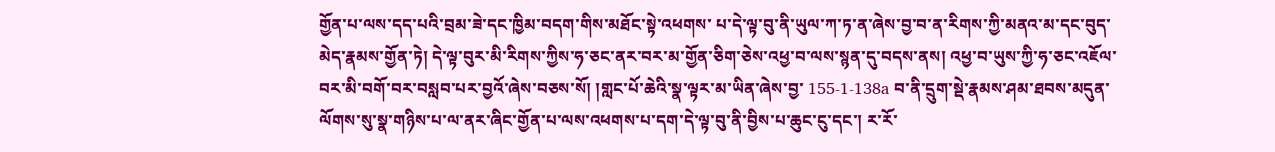གྱོན་པ་ལས་དད་པའི་བྲམ་ཟེ་དང་ཁྱིམ་བདག་གིས་མཐོང་སྟེ་འཕགས་ པ་དེ་ལྟ་བུ་ནི་ཡུལ་ཀ་ཏ་ན་ཞེས་བྱ་བ་ན་རིགས་ཀྱི་མནའ་མ་དང་བུད་མེད་རྣམས་གྱོན་ཏེ། དེ་ལྟ་བུར་མི་རིགས་ཀྱིས་ཧ་ཅང་ནར་བར་མ་གྱོན་ཅིག་ཅེས་འཕྱ་བ་ལས་སྙན་དུ་བདས་ནས། འཕྱ་བ་ཡུས་ཀྱི་ཧ་ཅང་འཇོལ་བར་མི་བགོ་བར་བསླབ་པར་བྱའོ་ཞེས་བཅས་སོ། །གླང་པོ་ཆེའི་སྣ་ལྟར་མ་ཡིན་ཞེས་བྱ་ 155-1-138a བ་ནི་དྲུག་སྡེ་རྣམས་ཤམ་ཐབས་མདུན་ལོགས་སུ་སྣ་གཉིས་པ་ལ་ནར་ཞིང་གྱོན་པ་ལས་འཕགས་པ་དག་དེ་ལྟ་བུ་ནི་བྱིས་པ་ཆུང་ངུ་དང་། ར་རོ་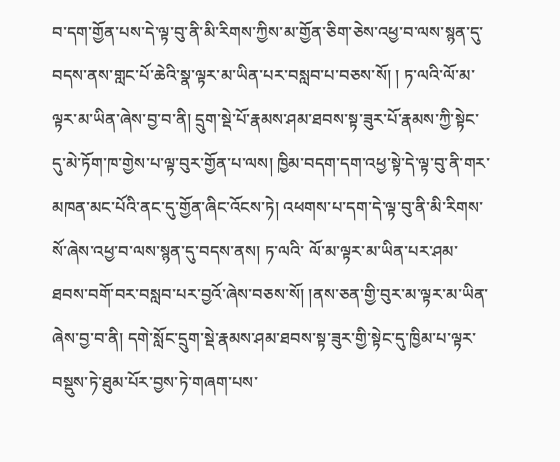བ་དག་གྱོན་པས་དེ་ལྟ་བུ་ནི་མི་རིགས་ཀྱིས་མ་གྱོན་ཅིག་ཅེས་འཕྱ་བ་ལས་སྙན་དུ་བདས་ནས་གླང་པོ་ཆེའི་སྣ་ལྟར་མ་ཡིན་པར་བསླབ་པ་བཅས་སོ། ། ཏ་ལའི་ལོ་མ་ལྟར་མ་ཡིན་ཞེས་བྱ་བ་ནི། དྲུག་སྡེ་པོ་རྣམས་ཤམ་ཐབས་སྟ་ཟུར་པོ་རྣམས་ཀྱི་སྟེང་དུ་མེ་ཏོག་ཁ་གྱེས་པ་ལྟ་བུར་གྱོན་པ་ལས། ཁྱིམ་བདག་དག་འཕྱ་སྟེ་དེ་ལྟ་བུ་ནི་གར་མཁན་མང་པོའི་ནང་དུ་གྱོན་ཞིང་འོངས་ཏེ། འཕགས་པ་དག་དེ་ལྟ་བུ་ནི་མི་རིགས་སོ་ཞེས་འཕྱ་བ་ལས་སྙན་དུ་བདས་ནས། ཏ་ལའི་ ལོ་མ་ལྟར་མ་ཡིན་པར་ཤམ་ཐབས་བགོ་བར་བསླབ་པར་བྱའོ་ཞེས་བཅས་སོ། །ནས་ཅན་གྱི་བུར་མ་ལྟར་མ་ཡིན་ཞེས་བྱ་བ་ནི། དགེ་སློང་དྲུག་སྡེ་རྣམས་ཤམ་ཐབས་སྟ་ཟུར་གྱི་སྟེང་དུ་ཁྱིམ་པ་ལྟར་བསྡུས་ཏེ་ཐུམ་པོར་བྱས་ཏེ་གཞག་པས་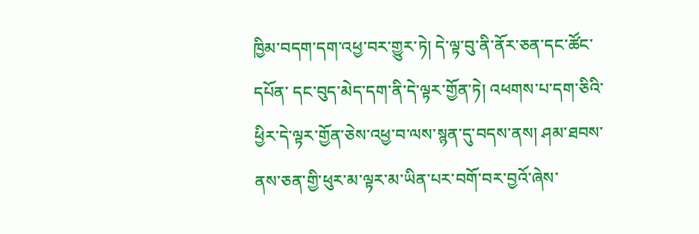ཁྱིམ་བདག་དག་འཕྱ་བར་གྱུར་ཏེ། དེ་ལྟ་བུ་ནི་ནོར་ཅན་དང་ཚོང་དཔོན་ དང་བུད་མེད་དག་ནི་དེ་ལྟར་གྱོན་ཏེ། འཕགས་པ་དག་ཅིའི་ཕྱིར་དེ་ལྟར་གྱོན་ཅེས་འཕྱ་བ་ལས་སྙན་དུ་བདས་ནས། ཤམ་ཐབས་ནས་ཅན་གྱི་ཕུར་མ་ལྟར་མ་ཡིན་པར་བགོ་བར་བྱའོ་ཞེས་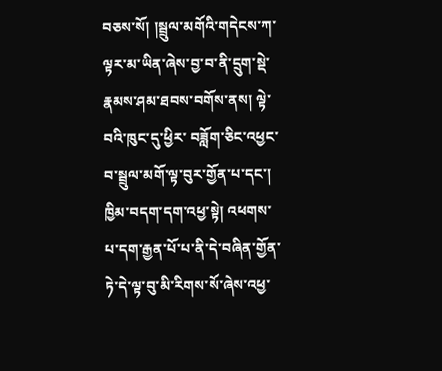བཅས་སོ། །སྦྲུལ་མགོའི་གདེངས་ཀ་ལྟར་མ་ཡིན་ཞེས་བྱ་བ་ནི་དྲུག་སྡེ་རྣམས་ཤམ་ཐབས་བགོས་ནས། ལྟེ་བའི་ཁུང་དུ་ཕྱིར་ བཟློག་ཅིང་འཕྱང་བ་སྦྲུལ་མགོ་ལྟ་བུར་གྱོན་པ་དང་། ཁྱིམ་བདག་དག་འཕྱ་སྟེ། འཕགས་པ་དག་རྒྱན་པོ་པ་ནི་དེ་བཞིན་གྱོན་ཏེ་དེ་ལྟ་བུ་མི་རིགས་སོ་ཞེས་འཕྱ་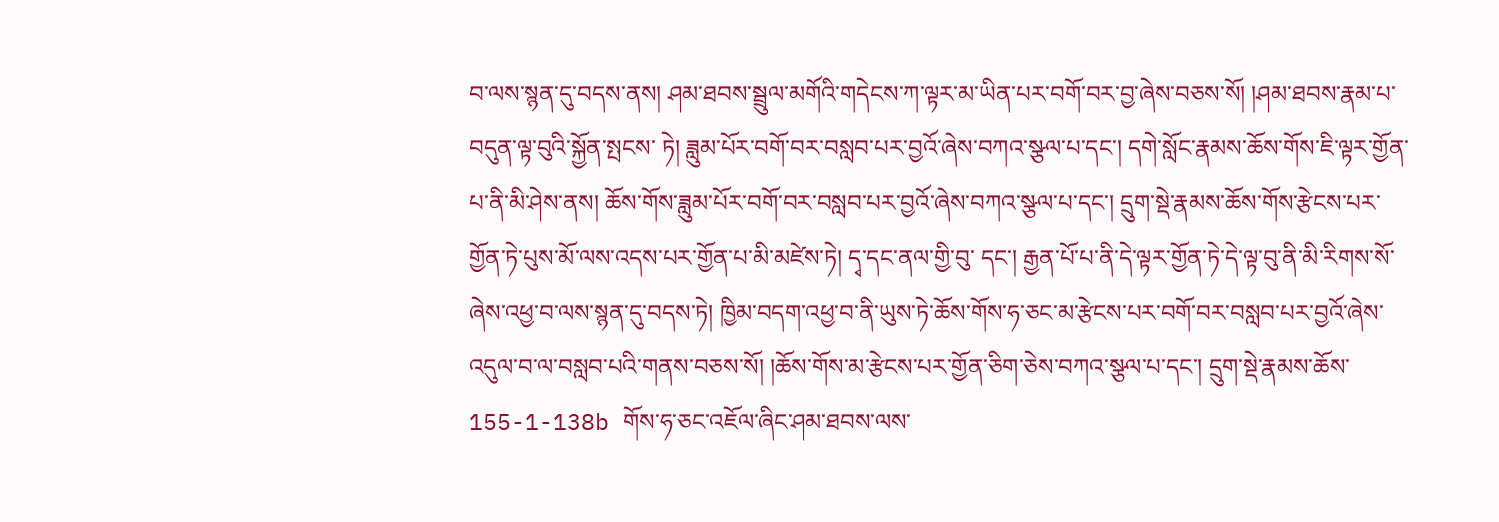བ་ལས་སྙན་དུ་བདས་ནས། ཤམ་ཐབས་སྦྲུལ་མགོའི་གདེངས་ཀ་ལྟར་མ་ཡིན་པར་བགོ་བར་བྱ་ཞེས་བཅས་སོ། །ཤམ་ཐབས་རྣམ་པ་བདུན་ལྟ་བུའི་སྐྱོན་སྤངས་ ཏེ། ཟླུམ་པོར་བགོ་བར་བསླབ་པར་བྱའོ་ཞེས་བཀའ་སྩལ་པ་དང་། དགེ་སློང་རྣམས་ཆོས་གོས་ཇི་ལྟར་གྱོན་པ་ནི་མི་ཤེས་ནས། ཆོས་གོས་ཟླུམ་པོར་བགོ་བར་བསླབ་པར་བྱའོ་ཞེས་བཀའ་སྩལ་པ་དང་། དྲུག་སྡེ་རྣམས་ཆོས་གོས་རྩེངས་པར་གྱོན་ཏེ་པུས་མོ་ལས་འདས་པར་གྱོན་པ་མི་མཛེས་ཏེ། དྭ་དང་ནལ་གྱི་བུ་ དང་། རྒྱན་པོ་པ་ནི་དེ་ལྟར་གྱོན་ཏེ་དེ་ལྟ་བུ་ནི་མི་རིགས་སོ་ཞེས་འཕྱ་བ་ལས་སྙན་དུ་བདས་ཏེ། ཁྱིམ་བདག་འཕྱ་བ་ནི་ཡུས་ཏེ་ཆོས་གོས་ཧ་ཅང་མ་རྩེངས་པར་བགོ་བར་བསླབ་པར་བྱའོ་ཞེས་འདུལ་བ་ལ་བསླབ་པའི་གནས་བཅས་སོ། །ཆོས་གོས་མ་རྩེངས་པར་གྱོན་ཅིག་ཅེས་བཀའ་སྩལ་པ་དང་། དྲུག་སྡེ་རྣམས་ཆོས་ 155-1-138b གོས་ཧ་ཅང་འཇོལ་ཞིང་ཤམ་ཐབས་ལས་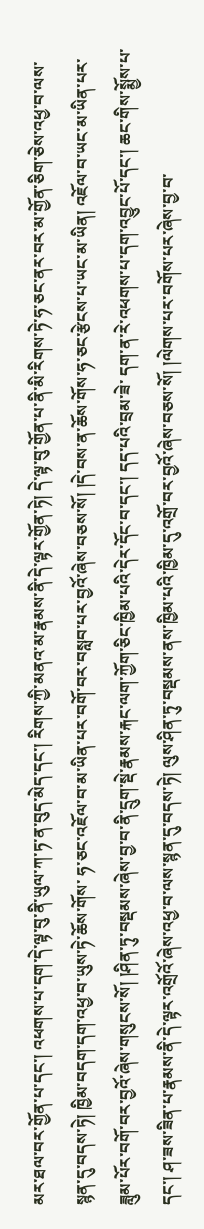མར་ཐལ་བར་གྱོན་པ་དང་། འཕགས་པ་དག་དེ་ལྟ་བུ་ནི་ཡུལ་ཀ་ཏ་ན་བུད་མེད་དང་། རིགས་ཀྱི་མནའ་མ་རྣམས་ནི་དེ་ལྟར་གྱོན་ཏེ། དེ་ལྟ་བུ་གྱོན་པ་ནི་མི་རིགས་ཏེ་ཧ་ཅང་ནར་བར་མ་གྱོན་ཅིག་ཅེས་འཕྱ་བ་ལས་སྙན་དུ་བདས་ཏེ། ཁྱིམ་བདག་དག་འཕྱ་བ་ཡུས་ཏེ་ཆོས་གོས་ ཧ་ཅང་འཇོལ་བ་མ་ཡིན་པར་བགོ་བར་བསླབ་པར་བྱའོ་ཞེས་བཅས་སོ། །དེ་བས་ན་ཆོས་གོས་ཧ་ཅང་རྩེངས་པ་ཡང་མ་ཡིན། འཇོལ་བ་ཡང་མ་ཡིན་པར་ཟླུམ་པོར་བགོ་བར་བྱའོ་ཞེས་གསུངས་སོ། །ཤིན་ཏུ་བསྡམས་ཞེས་བྱ་བ་ནི་དྲུག་སྡེ་རྣམས་རྐང་ལག་ཀྱོག་ཅིང་ཁྱིམ་པའི་དེར་དོང་བ་དང་། དད་པའི་བྲམ་ཟེ་ དག་ན་རེ་འཕགས་པ་དག་འབྱུང་པོ་དང་། ཆང་གིས་སྨྱོས་པ་དང་། ཤ་ཟས་ཟིན་པ་རྣམས་ནི་དེ་ལྟར་འགྲོའོ་ཞེས་འཕྱ་བ་ལས་སྙན་དུ་བདས་ཏེ། ལུས་ཤིན་ཏུ་བསྡམས་ནས་ཁྱིམ་པའི་ཁྱིམ་དུ་འགྲོ་བར་བྱའོ་ཞེས་བཅས་སོ། །ལེགས་པར་བགོས་པར་ཞེས་བྱ་བ་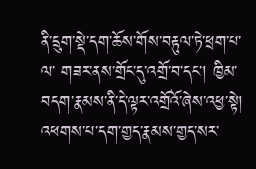ནི་དྲུག་སྡེ་དག་ཆོས་གོས་བརྟུལ་ཏེ་ཕྲག་པ་ལ་ གཟར་ནས་གྲོང་དུ་འགྲོ་བ་དང་། ཁྱིམ་བདག་རྣམས་ནི་དེ་ལྟར་འགྲོའོ་ཞེས་འཕྱ་སྟེ། འཕགས་པ་དག་གྱད་རྣམས་གྱད་སར་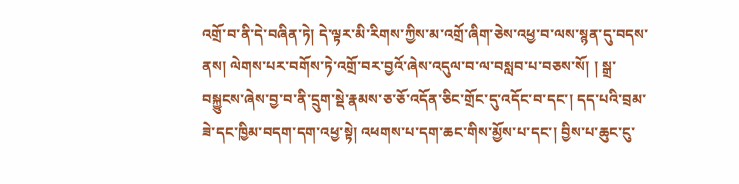འགྲོ་བ་ནི་དེ་བཞིན་ཏེ། དེ་ལྟར་མི་རིགས་ཀྱིས་མ་འགྲོ་ཞིག་ཅེས་འཕྱ་བ་ལས་སྙན་དུ་བདས་ནས། ལེགས་པར་བགོས་ཏེ་འགྲོ་བར་བྱའོ་ཞེས་འདུལ་བ་ལ་བསླབ་པ་བཅས་སོ། ། སྒྲ་བསྐྱུངས་ཞེས་བྱ་བ་ནི་དྲུག་སྡེ་རྣམས་ཅ་ཅོ་འདོན་ཅིང་གྲོང་དུ་འདོང་བ་དང་། དད་པའི་བྲམ་ཟེ་དང་ཁྱིམ་བདག་དག་འཕྱ་སྟེ། འཕགས་པ་དག་ཆང་གིས་མྱོས་པ་དང་། བྱིས་པ་ཆུང་ངུ་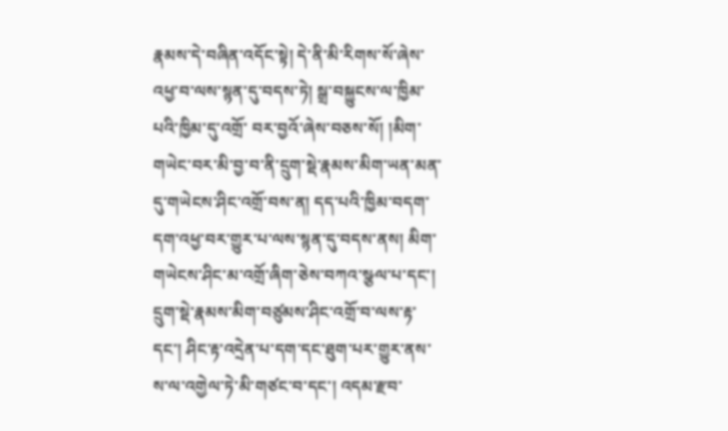རྣམས་དེ་བཞིན་འདོང་སྟེ། དེ་ནི་མི་རིགས་སོ་ཞེས་འཕྱ་བ་ལས་སྙན་དུ་བདས་ཏེ། སྒྲ་བསྐྱུངས་ལ་ཁྱིམ་པའི་ཁྱིམ་དུ་འགྲོ་ བར་བྱའོ་ཞེས་བཅས་སོ། །མིག་གཡེང་བར་མི་བྱ་བ་ནི་དྲུག་སྡེ་རྣམས་མིག་ཡན་མན་དུ་གཡེངས་ཤིང་འགྲོ་བས་ན། དད་པའི་ཁྱིམ་བདག་དག་འཕྱ་བར་གྱུར་པ་ལས་སྙན་དུ་བདས་ནས། མིག་གཡེངས་ཤིང་མ་འགྲོ་ཞིག་ཅེས་བཀའ་སྩལ་པ་དང་། དྲུག་སྡེ་རྣམས་མིག་བཙུམས་ཤིང་འགྲོ་བ་ལས་རྟ་ དང་། ཤིང་རྟ་འདྲེན་པ་དག་དང་ཐུག་པར་གྱུར་ནས་ས་ལ་འགྱེལ་ཏེ་མི་གཙང་བ་དང་། འདམ་རྫབ་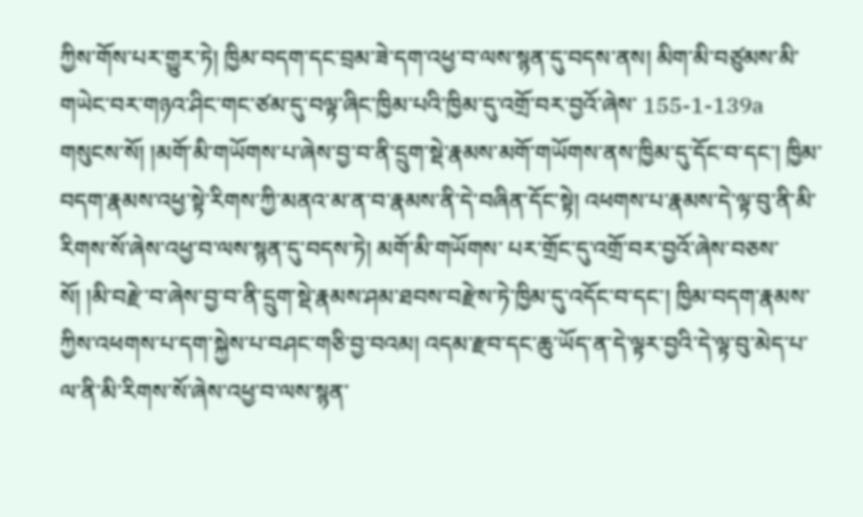ཀྱིས་གོས་པར་གྱུར་ཏེ། ཁྱིམ་བདག་དང་བྲམ་ཟེ་དག་འཕྱ་བ་ལས་སྙན་དུ་བདས་ནས། མིག་མི་བཙུམས་མི་གཡེང་བར་གཉའ་ཤིང་གང་ཙམ་དུ་བལྟ་ཞིང་ཁྱིམ་པའི་ཁྱིམ་དུ་འགྲོ་བར་བྱའོ་ཞེས་ 155-1-139a གསུངས་སོ། །མགོ་མི་གཡོགས་པ་ཞེས་བྱ་བ་ནི་དྲུག་སྡེ་རྣམས་མགོ་གཡོགས་ནས་ཁྱིམ་དུ་དོང་བ་དང་། ཁྱིམ་བདག་རྣམས་འཕྱ་སྟེ་རིགས་ཀྱི་མནའ་མ་ན་བ་རྣམས་ནི་དེ་བཞིན་དོང་སྟེ། འཕགས་པ་རྣམས་དེ་ལྟ་བུ་ནི་མི་རིགས་སོ་ཞེས་འཕྱ་བ་ལས་སྙན་དུ་བདས་ཏེ། མགོ་མི་གཡོགས་ པར་གྲོང་དུ་འགྲོ་བར་བྱའོ་ཞེས་བཅས་སོ། །མི་བརྫེ་བ་ཞེས་བྱ་བ་ནི་དྲུག་སྡེ་རྣམས་ཤམ་ཐབས་བརྫེས་ཏེ་ཁྱིམ་དུ་འདོང་བ་དང་། ཁྱིམ་བདག་རྣམས་ཀྱིས་འཕགས་པ་དག་སྐྱེས་པ་བཤང་གཅི་བྱ་བའམ། འདམ་རྫབ་དང་ཆུ་ཡོད་ན་དེ་ལྟར་བྱའི་དེ་ལྟ་བུ་མེད་པ་ལ་ནི་མི་རིགས་སོ་ཞེས་འཕྱ་བ་ལས་སྙན་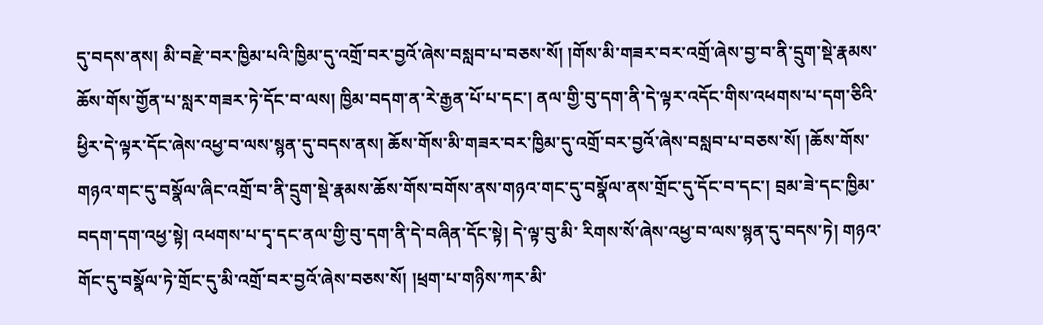དུ་བདས་ནས། མི་བརྫེ་བར་ཁྱིམ་པའི་ཁྱིམ་དུ་འགྲོ་བར་བྱའོ་ཞེས་བསླབ་པ་བཅས་སོ། །གོས་མི་གཟར་བར་འགྲོ་ཞེས་བྱ་བ་ནི་དྲུག་སྡེ་རྣམས་ཆོས་གོས་གྱོན་པ་སླར་གཟར་ཏེ་དོང་བ་ལས། ཁྱིམ་བདག་ན་རེ་རྒྱན་པོ་པ་དང་། ནལ་གྱི་བུ་དག་ནི་དེ་ལྟར་འདོང་གིས་འཕགས་པ་དག་ཅིའི་ཕྱིར་དེ་ལྟར་དོང་ཞེས་འཕྱ་བ་ལས་སྙན་དུ་བདས་ནས། ཆོས་གོས་མི་གཟར་བར་ཁྱིམ་དུ་འགྲོ་བར་བྱའོ་ཞེས་བསླབ་པ་བཅས་སོ། །ཆོས་གོས་གཉའ་གང་དུ་བསྣོལ་ཞིང་འགྲོ་བ་ནི་དྲུག་སྡེ་རྣམས་ཆོས་གོས་བགོས་ནས་གཉའ་གང་དུ་བསྣོལ་ནས་གྲོང་དུ་དོང་བ་དང་། བྲམ་ཟེ་དང་ཁྱིམ་བདག་དག་འཕྱ་སྟེ། འཕགས་པ་དྭ་དང་ནལ་གྱི་བུ་དག་ནི་དེ་བཞིན་དོང་སྟེ། དེ་ལྟ་བུ་མི་ རིགས་སོ་ཞེས་འཕྱ་བ་ལས་སྙན་དུ་བདས་ཏེ། གཉའ་གོང་དུ་བསྣོལ་ཏེ་གྲོང་དུ་མི་འགྲོ་བར་བྱའོ་ཞེས་བཅས་སོ། །ཕྲག་པ་གཉིས་ཀར་མི་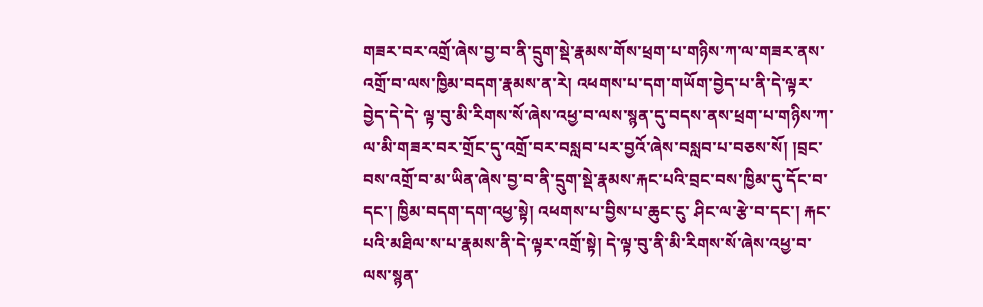གཟར་བར་འགྲོ་ཞེས་བྱ་བ་ནི་དྲུག་སྡེ་རྣམས་གོས་ཕྲག་པ་གཉིས་ཀ་ལ་གཟར་ནས་འགྲོ་བ་ལས་ཁྱིམ་བདག་རྣམས་ན་རེ། འཕགས་པ་དག་གཡོག་བྱེད་པ་ནི་དེ་ལྟར་བྱེད་དེ་དེ་ ལྟ་བུ་མི་རིགས་སོ་ཞེས་འཕྱ་བ་ལས་སྙན་དུ་བདས་ནས་ཕྲག་པ་གཉིས་ཀ་ལ་མི་གཟར་བར་གྲོང་དུ་འགྲོ་བར་བསླབ་པར་བྱའོ་ཞེས་བསླབ་པ་བཅས་སོ། །བྲང་བས་འགྲོ་བ་མ་ཡིན་ཞེས་བྱ་བ་ནི་དྲུག་སྡེ་རྣམས་རྐང་པའི་བྲང་བས་ཁྱིམ་དུ་དོང་བ་དང་། ཁྱིམ་བདག་དག་འཕྱ་སྟེ། འཕགས་པ་བྱིས་པ་ཆུང་ངུ་ ཤིང་ལ་རྩེ་བ་དང་། རྐང་པའི་མཐིལ་ས་པ་རྣམས་ནི་དེ་ལྟར་འགྲོ་སྟེ། དེ་ལྟ་བུ་ནི་མི་རིགས་སོ་ཞེས་འཕྱ་བ་ལས་སྙན་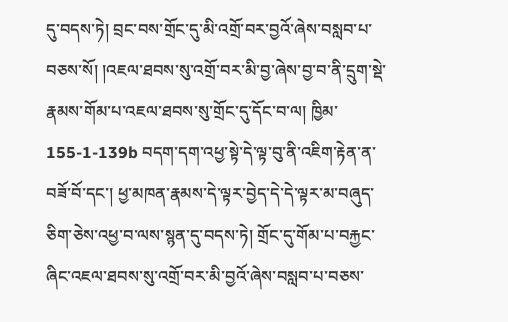དུ་བདས་ཏེ། བྲང་བས་གྲོང་དུ་མི་འགྲོ་བར་བྱའོ་ཞེས་བསླབ་པ་བཅས་སོ། །འཇལ་ཐབས་སུ་འགྲོ་བར་མི་བྱ་ཞེས་བྱ་བ་ནི་དྲུག་སྡེ་རྣམས་གོམ་པ་འཇལ་ཐབས་སུ་གྲོང་དུ་དོང་བ་ལ། ཁྱིམ་ 155-1-139b བདག་དག་འཕྱ་སྟེ་དེ་ལྟ་བུ་ནི་འཇིག་རྟེན་ན་བཟོ་བོ་དང་། ཕྱ་མཁན་རྣམས་དེ་ལྟར་བྱེད་དེ་དེ་ལྟར་མ་བཞུད་ཅིག་ཅེས་འཕྱ་བ་ལས་སྙན་དུ་བདས་ཏེ། གྲོང་དུ་གོམ་པ་བརྐྱང་ཞིང་འཇལ་ཐབས་སུ་འགྲོ་བར་མི་བྱའོ་ཞེས་བསླབ་པ་བཅས་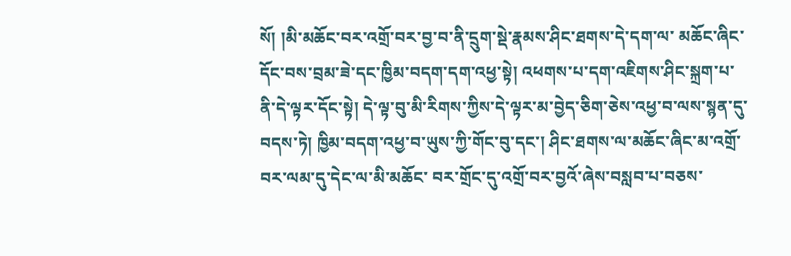སོ། །མི་མཆོང་བར་འགྲོ་བར་བྱ་བ་ནི་དྲུག་སྡེ་རྣམས་ཤིང་ཐགས་དེ་དག་ལ་ མཆོང་ཞིང་དོང་བས་བྲམ་ཟེ་དང་ཁྱིམ་བདག་དག་འཕྱ་སྟེ། འཕགས་པ་དག་འཇིགས་ཤིང་སྐྲག་པ་ནི་དེ་ལྟར་དོང་སྟེ། དེ་ལྟ་བུ་མི་རིགས་ཀྱིས་དེ་ལྟར་མ་བྱེད་ཅིག་ཅེས་འཕྱ་བ་ལས་སྙན་དུ་བདས་ཏེ། ཁྱིམ་བདག་འཕྱ་བ་ཡུས་ཀྱི་གོང་བུ་དང་། ཤིང་ཐགས་ལ་མཆོང་ཞིང་མ་འགྲོ་བར་ལམ་དུ་དེང་ལ་མི་མཆོང་ བར་གྲོང་དུ་འགྲོ་བར་བྱའོ་ཞེས་བསླབ་པ་བཅས་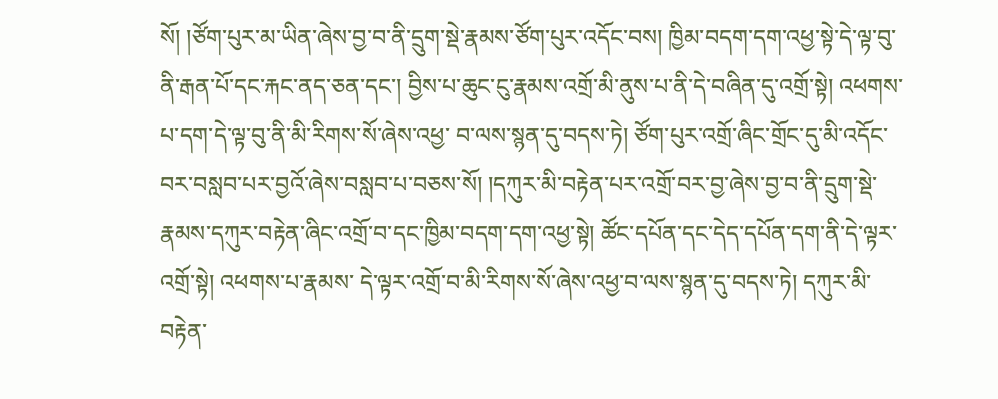སོ། །ཙོག་པུར་མ་ཡིན་ཞེས་བྱ་བ་ནི་དྲུག་སྡེ་རྣམས་ཙོག་པུར་འདོང་བས། ཁྱིམ་བདག་དག་འཕྱ་སྟེ་དེ་ལྟ་བུ་ནི་རྒན་པོ་དང་རྐང་ནད་ཅན་དང་། བྱིས་པ་ཆུང་ངུ་རྣམས་འགྲོ་མི་ནུས་པ་ནི་དེ་བཞིན་དུ་འགྲོ་སྟེ། འཕགས་པ་དག་དེ་ལྟ་བུ་ནི་མི་རིགས་སོ་ཞེས་འཕྱ་ བ་ལས་སྙན་དུ་བདས་ཏེ། ཙོག་པུར་འགྲོ་ཞིང་གྲོང་དུ་མི་འདོང་བར་བསླབ་པར་བྱའོ་ཞེས་བསླབ་པ་བཅས་སོ། །དཀུར་མི་བརྟེན་པར་འགྲོ་བར་བྱ་ཞེས་བྱ་བ་ནི་དྲུག་སྡེ་རྣམས་དཀུར་བརྟེན་ཞིང་འགྲོ་བ་དང་ཁྱིམ་བདག་དག་འཕྱ་སྟེ། ཚོང་དཔོན་དང་དེད་དཔོན་དག་ནི་དེ་ལྟར་འགྲོ་སྟེ། འཕགས་པ་རྣམས་ དེ་ལྟར་འགྲོ་བ་མི་རིགས་སོ་ཞེས་འཕྱ་བ་ལས་སྙན་དུ་བདས་ཏེ། དཀུར་མི་བརྟེན་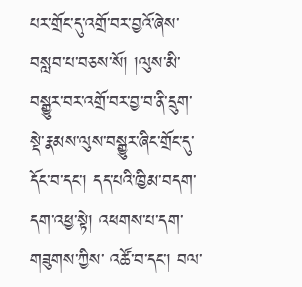པར་གྲོང་དུ་འགྲོ་བར་བྱའོ་ཞེས་བསླབ་པ་བཅས་སོ། །ལུས་མི་བསྒྱུར་བར་འགྲོ་བར་བྱ་བ་ནི་དྲུག་སྡེ་རྣམས་ལུས་བསྒྱུར་ཞིང་གྲོང་དུ་དོང་བ་དང་། དད་པའི་ཁྱིམ་བདག་དག་འཕྱ་སྟེ། འཕགས་པ་དག་གཟུགས་ཀྱིས་ འཚོ་བ་དང་། བལ་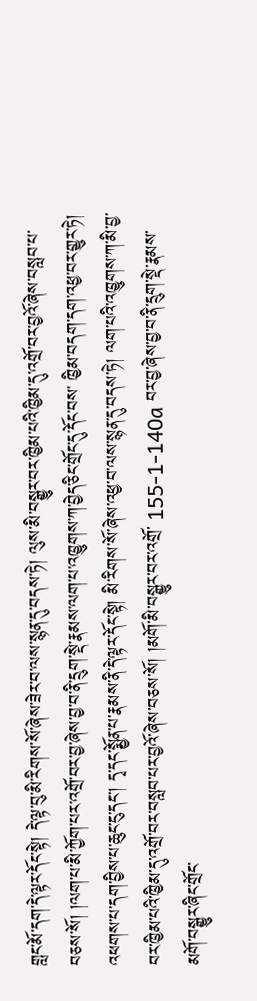གླང་མོ་དག་དེ་ལྟར་དོང་སྟེ། དེ་ལྟ་བུ་མི་རིགས་སོ་ཞེས་ཟེར་བ་ལས་སྙན་དུ་བདས་ཏེ། ལུས་མི་བསྒྱུར་བར་ཁྱིམ་པའི་ཁྱིམ་དུ་འགྲོ་བར་བྱའོ་ཞེས་བསླབ་པ་བཅས་སོ། །ལག་པ་མི་ཀྱོག་པར་འགྲོ་བར་བྱ་ཞེས་བྱ་བ་ནི་དྲུག་སྡེ་རྣམས་ལག་པ་འཁྱུགས་ཀ་བྱེད་ཅིང་གྲོང་དུ་དོང་བས་ ཁྱིམ་བདག་དག་འཕྱ་བར་གྱུར་ཏེ། འཕགས་པ་དག་བྱིས་པ་ཆུང་ངུ་དང་། དྭ་དང་སྨྱོན་པ་རྣམས་ནི་དེ་ལྟར་དོང་སྟེ། མི་རིགས་སོ་ཞེས་འཕྱ་བ་ལས་སྙན་དུ་བདས་ཏེ། ལག་པའི་འཁྱུགས་ཀ་མི་བྱ་བར་ཁྱིམ་པའི་ཁྱིམ་དུ་འགྲོ་བར་བསླབ་པར་བྱའོ་ཞེས་བཅས་སོ། །མགོ་མི་བསྒྱུར་བར་འགྲོ་ 155-1-140a བར་བྱ་ཞེས་བྱ་བ་ནི་དྲུག་སྡེ་རྣམས་མགོ་བསྒྱུར་ཞིང་གྲོང་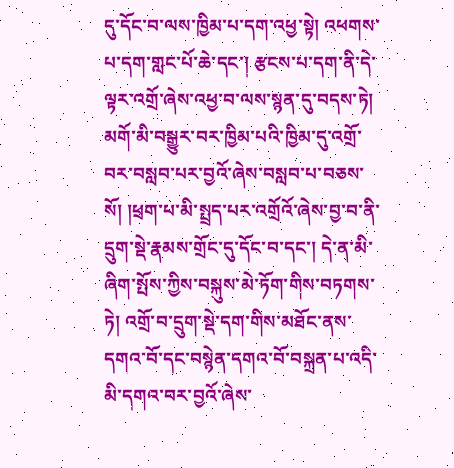དུ་དོང་བ་ལས་ཁྱིམ་པ་དག་འཕྱ་སྟེ། འཕགས་པ་དག་གླང་པོ་ཆེ་དང་། རྩངས་པ་དག་ནི་དེ་ལྟར་འགྲོ་ཞེས་འཕྱ་བ་ལས་སྙན་དུ་བདས་ཏེ། མགོ་མི་བསྒྱུར་བར་ཁྱིམ་པའི་ཁྱིམ་དུ་འགྲོ་བར་བསླབ་པར་བྱའོ་ཞེས་བསླབ་པ་བཅས་ སོ། །ཕྲག་པ་མི་སྤྲད་པར་འགྲོའོ་ཞེས་བྱ་བ་ནི་དྲུག་སྡེ་རྣམས་གྲོང་དུ་དོང་བ་དང་། དེ་ན་མི་ཞིག་སྤོས་ཀྱིས་བསྐུས་མེ་ཏོག་གིས་བཏགས་ཏེ། འགྲོ་བ་དྲུག་སྡེ་དག་གིས་མཐོང་ནས་དགའ་བོ་དང་བསྙེན་དགའ་བོ་བསྐྲན་པ་འདི་མི་དགའ་བར་བྱའོ་ཞེས་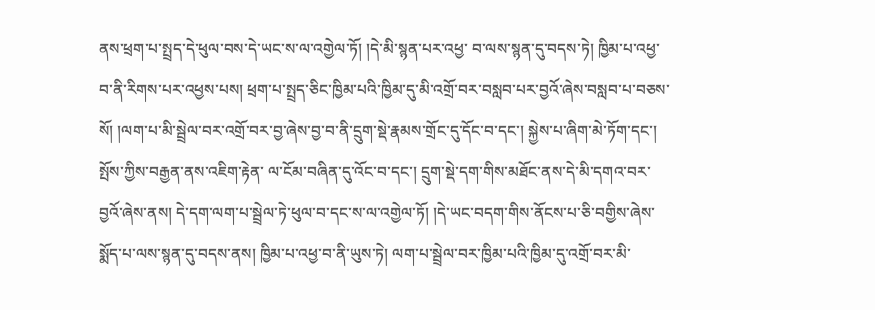ནས་ཕྲག་པ་སྤྲད་དེ་ཕུལ་བས་དེ་ཡང་ས་ལ་འགྱེལ་ཏོ། །དེ་མི་སྙན་པར་འཕྱ་ བ་ལས་སྙན་དུ་བདས་ཏེ། ཁྱིམ་པ་འཕྱ་བ་ནི་རིགས་པར་འཕྱས་པས། ཕྲག་པ་སྤྲད་ཅིང་ཁྱིམ་པའི་ཁྱིམ་དུ་མི་འགྲོ་བར་བསླབ་པར་བྱའོ་ཞེས་བསླབ་པ་བཅས་སོ། །ལག་པ་མི་སྦྲེལ་བར་འགྲོ་བར་བྱ་ཞེས་བྱ་བ་ནི་དྲུག་སྡེ་རྣམས་གྲོང་དུ་དོང་བ་དང་། སྐྱེས་པ་ཞིག་མེ་ཏོག་དང་། སྤོས་ཀྱིས་བརྒྱན་ནས་འཇིག་རྟེན་ ལ་ངོམ་བཞིན་དུ་འོང་བ་དང་། དྲུག་སྡེ་དག་གིས་མཐོང་ནས་དེ་མི་དགའ་བར་བྱའོ་ཞེས་ནས། དེ་དག་ལག་པ་སྦྲེལ་ཏེ་ཕུལ་བ་དང་ས་ལ་འགྱེལ་ཏོ། །དེ་ཡང་བདག་གིས་ནོངས་པ་ཅི་བགྱིས་ཞེས་སྨོད་པ་ལས་སྙན་དུ་བདས་ནས། ཁྱིམ་པ་འཕྱ་བ་ནི་ཡུས་ཏེ། ལག་པ་སྦྲེལ་བར་ཁྱིམ་པའི་ཁྱིམ་དུ་འགྲོ་བར་མི་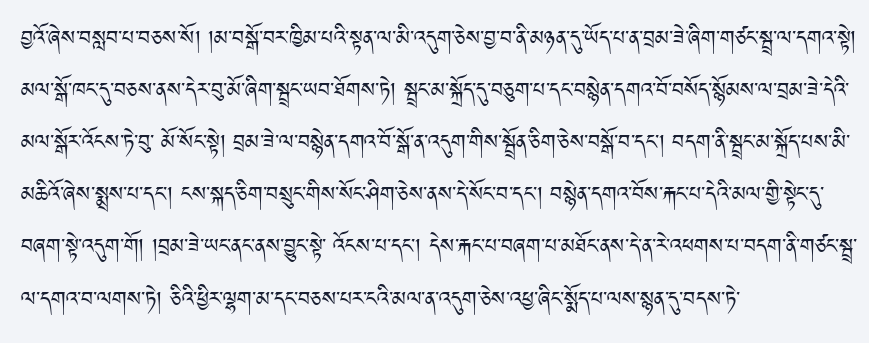བྱའོ་ཞེས་བསླབ་པ་བཅས་སོ། །མ་བསྒོ་བར་ཁྱིམ་པའི་སྟན་ལ་མི་འདུག་ཅེས་བྱ་བ་ནི་མཉན་དུ་ཡོད་པ་ན་བྲམ་ཟེ་ཞིག་གཙང་སྦྲ་ལ་དགའ་སྟེ། མལ་སྒོ་ཁང་དུ་བཅས་ནས་དེར་བུ་མོ་ཞིག་སྦྲང་ཡབ་ཐོགས་ཏེ། སྦྲང་མ་སྐྲོད་དུ་བཅུག་པ་དང་བསྙེན་དགའ་བོ་བསོད་སྙོམས་ལ་བྲམ་ཟེ་དེའི་མལ་སྒོར་འོངས་ཏེ་བུ་ མོ་སོང་སྟེ། བྲམ་ཟེ་ལ་བསྙེན་དགའ་བོ་སྒོ་ན་འདུག་གིས་སྦྲོན་ཅིག་ཅེས་བསྒོ་བ་དང་། བདག་ནི་སྦྲང་མ་སྐྲོད་པས་མི་མཆིའོ་ཞེས་སྨྲས་པ་དང་། ངས་སྐད་ཅིག་བསྲུང་གིས་སོང་ཤིག་ཅེས་ནས་དེ་སོང་བ་དང་། བསྙེན་དགའ་བོས་རྐང་པ་དེའི་མལ་གྱི་སྟེང་དུ་བཞག་སྟེ་འདུག་གོ། །བྲམ་ཟེ་ཡང་ནང་ནས་བྱུང་སྟེ་ འོངས་པ་དང་། དེས་རྐང་པ་བཞག་པ་མཐོང་ནས་དེ་ན་རེ་འཕགས་པ་བདག་ནི་གཙང་སྦྲ་ལ་དགའ་བ་ལགས་ཏེ། ཅིའི་ཕྱིར་ལྷག་མ་དང་བཅས་པར་ངའི་མལ་ན་འདུག་ཅེས་འཕྱ་ཞིང་སྨོད་པ་ལས་སྙན་དུ་བདས་ཏེ་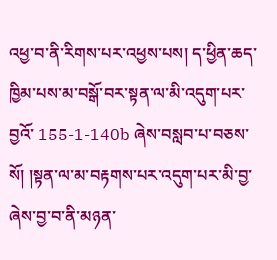འཕྱ་བ་ནི་རིགས་པར་འཕྱས་པས། ད་ཕྱིན་ཆད་ཁྱིམ་པས་མ་བསྒོ་བར་སྟན་ལ་མི་འདུག་པར་བྱའོ་ 155-1-140b ཞེས་བསླབ་པ་བཅས་སོ། །སྟན་ལ་མ་བརྟགས་པར་འདུག་པར་མི་བྱ་ཞེས་བྱ་བ་ནི་མཉན་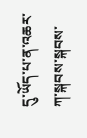དུ་ཡོད་པ་ན་འཆར་ཀ་སྐབས་སྐབས་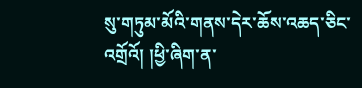སུ་གཏུམ་མོའི་གནས་དེར་ཆོས་འཆད་ཅིང་འགྲོའོ། །ཕྱི་ཞིག་ན་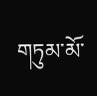གཏུམ་མོ་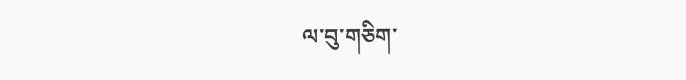ལ་བུ་གཅིག་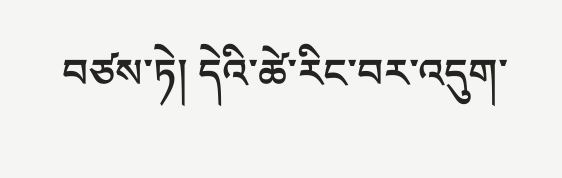བཙས་ཏེ། དེའི་ཚེ་རིང་བར་འདུག་